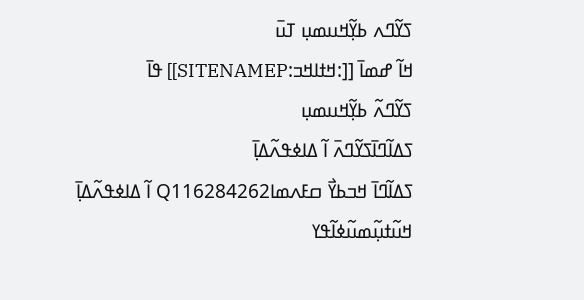ߖߌ߬ߣߍ ߕߌ߲߬ߞߎߘߎ߲ ߠߎ߫
ߞߊ߬ ߝߘߊ߫ [[:ߞߙߊߞߏ:SITENAMEP]] ߟߊ߫
ߖߌ߬ߣߍ߬ ߕߌ߲߬ߞߎߘߎ߲
ߖߡߊ߬ߣߊ߫ߖߌ߬ߣߍ߫ ߊ߬ ߡߊߦߟߍ߬ߡߊ߲߫
ߖߡߊ߬ߣߊ߫ ߞߏߕߌ߯ ߛߓߍߘߊQ116284262 ߊ߬ ߡߊߦߟߍ߬ߡߊ߲߫
ߞߎ߬ߙߎ߲߬ߘߎ߬ߦߊ߬ߟߌ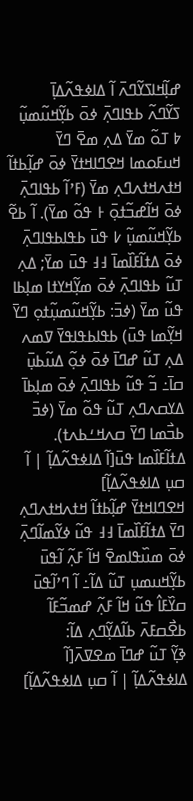ߝߊ߲߬ߞߊߖߌ߬ߣߍ߫ ߊ߬ ߡߊߦߟߍ߬ߡߊ߲߫
ߖߌ߬ߣߍ߬ ߕߟߊߣߍ߲߫ ߦߋ߫ ߕߌ߲߬ߞߎ߬ߘߎ߲߬ ߈ ߠߋ߬ ߘߌ߫ ߡߍ߲ ߘߐ߫ ߣߌ߫ ߞߎߓߋߘߊ ߞߐߣߊߞߙߌ߫ ߦߋ߫ ߝߊ߲߬ߕߙߊ߬ ߞߙߍߞߙߍߣߍ߲ ߘߌ߫ (ߓߴߊ߬ ߕߟߊߣߍ߲߫ ߦߋ߫ ߞߊ߬ߝߏ߬ߙߋ߲߫ ߅ ߟߋ߬ ߘߌ߫). ߊ߬ ߕߐ߬ ߕߌ߲߬ߞߎ߬ߘߎ߲߬ ߇ ߟߎ߫ ߕߟߊߕߟߊߣߍ߲߫ ߦߋ߫ ߡߙߊ߬ߓߊ߰ߘߊ߫ ߃߃ ߟߎ߫ ߘߌ߫; ߡߍ߲ ߠߎ߬ ߕߟߊߣߍ߲߫ ߦߋ߫ ߘߌ߲߬ߞߌߙߊ ߘߊ߲ߕߊ ߟߎ߬ ߘߌ߫ (ߦߏ߫: ߕߌ߲߬ߞߎ߬ߘߎ߲߬ߙߋ߲ ߣߌ߫ ߞߌ߲߬ߘߊ ߟߎ߫) ߕߟߊߕߟߊߟߌ߫ ߜߘߍ ߡߍ߲ ߠߎ߬ ߝߣߊ߫ ߦߋ߫ ߦߋ߲߬ ߡߎ߬ߕߎ߲߫ ߛߊ߫߸ ߏ߬ ߟߎ߬ ߕߟߊߣߍ߲߫ ߦߋ߫ ߘߊ߲ߕߊ߫ ߡߌߛߍߣߍ߲ ߠߎ߬ ߟߋ߬ ߘߌ߫ (ߦߏ߫ ߕߏ߯ߘߊ ߣߌ߫ ߛߍߞߑߕߍߙ).
ߡߙߊ߬ߓߊ߰ߘߊ ߟߎ߫[ߊ߬ ߡߊߦߟߍ߬ߡߊ߲߬ | ߊ߬ ߛߎ߲ ߡߊߦߟߍ߬ߡߊ߲߬]
ߞߐߣߊߞߙߌ߫ ߝߊ߲߬ߕߙߊ߬ ߞߙߍߞߙߍߣߍ߲ ߣߌ߫ ߡߙߊ߬ߓߊ߰ߘߊ߫ ߃߃ ߟߎ߬ ߦߌ߬ߘߊ߬ߣߍ߲߫ ߦߋ߫ ߘߎ߰ߟߊߘߐ߫ ߞߊ߬ ߓߍ߲߬ ߊ߬ߟߎ߫ ߕߌ߲߬ߞߎߘߎ߲ ߠߎ߬ ߡߊ߬߸ ߊ߬ ߣߴߊ߬ߟߎ߫ ߛߌ߰ߓߊ߮ ߟߎ߬ ߞߊ߬ ߓߍ߲߬ ߝߘߏ߬ߓߊ߬ ߕߐ߯ߛߓߍ߫ ߕߊ߬ߡߌ߲߬ߣߍ߲ ߡߊ߬:
ߢߌ߲߬ ߠߎ߬ ߝߣߊ߫ ߘߐߜߍ߫[ߊ߬ ߡߊߦߟߍ߬ߡߊ߲߬ | ߊ߬ ߛߎ߲ ߡߊߦߟߍ߬ߡߊ߲߬]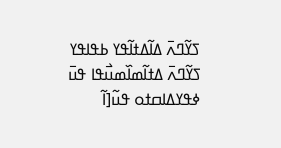ߖߌ߬ߣߍ߫ ߡߊ߬ߡߙߊ߬ߟߌ ߕߟߊߟߌ
ߖߌ߬ߣߍ߫ ߡߙߊ߬ߘߊ߰ߘߎ߯ߟߊ ߟߎ߫
ߦߟߌߡߊߛߙߋ ߟߎ߬[ߊ߬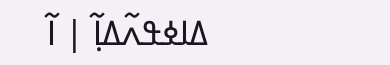ߡߊߦߟߍ߬ߡߊ߲߬ | ߊ߬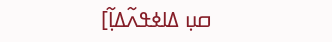ߛߎ߲ ߡߊߦߟߍ߬ߡߊ߲߬]